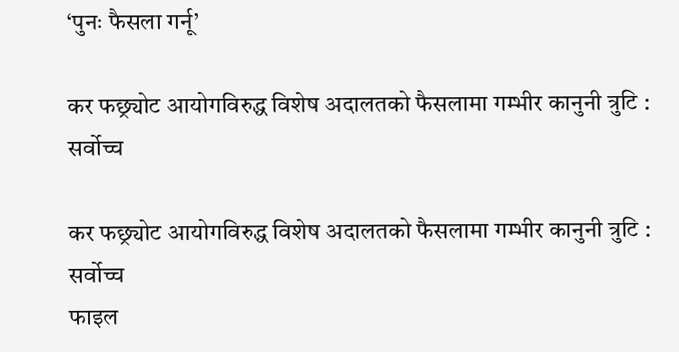‘पुनः फैसला गर्नू’

कर फछ्र्योट आयोगविरुद्ध विशेष अदालतको फैसलामा गम्भीर कानुनी त्रुटि : सर्वोच्च

कर फछ्र्योट आयोगविरुद्ध विशेष अदालतको फैसलामा गम्भीर कानुनी त्रुटि : सर्वोच्च
फाइल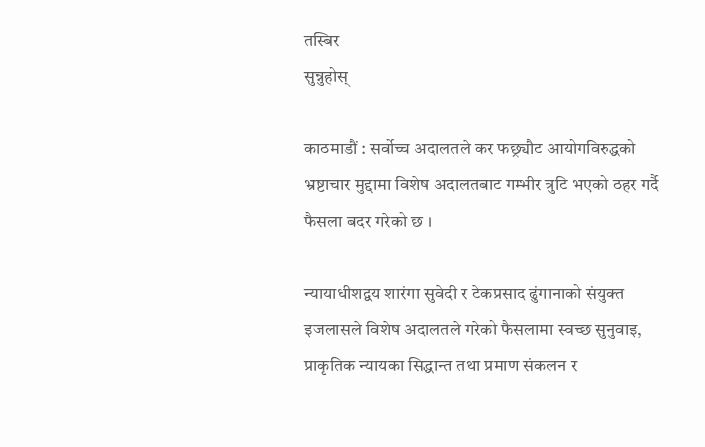तस्बिर
सुन्नुहोस्

काठमाडौं : सर्वोच्च अदालतले कर फछ्र्यौट आयोगविरुद्धको भ्रष्टाचार मुद्दामा विशेष अदालतबाट गम्भीर त्रुटि भएको ठहर गर्दै फैसला बदर गरेको छ ।

न्यायाधीशद्वय शारंगा सुवेदी र टेकप्रसाद ढुंगानाको संयुक्त इजलासले विशेष अदालतले गरेको फैसलामा स्वच्छ सुनुवाइ, प्राकृतिक न्यायका सिद्धान्त तथा प्रमाण संकलन र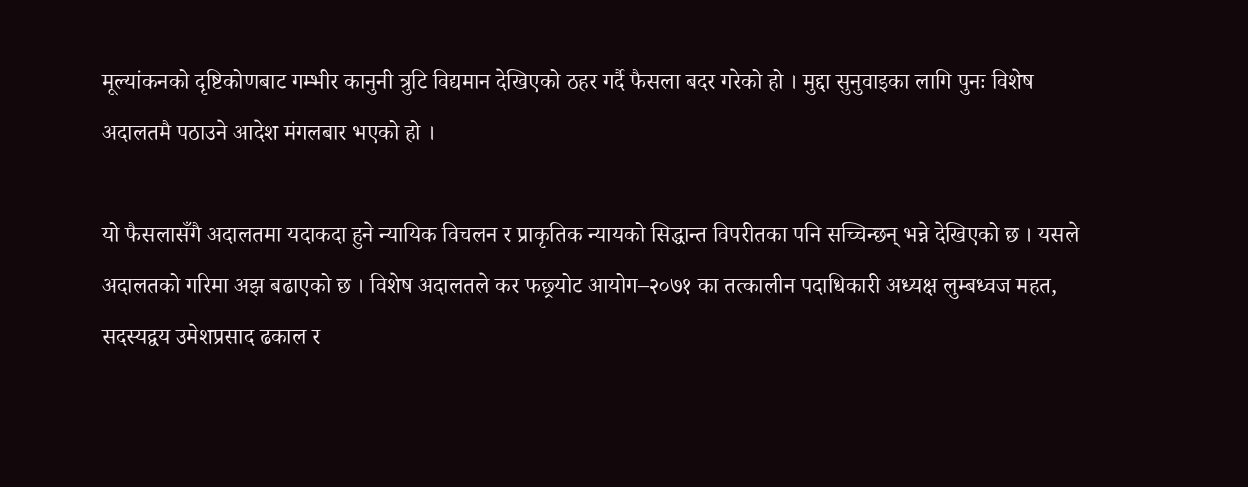मूल्यांकनको दृष्टिकोणबाट गम्भीर कानुनी त्रुटि विद्यमान देखिएको ठहर गर्दै फैसला बदर गरेको हो । मुद्दा सुनुवाइका लागि पुनः विशेष अदालतमै पठाउने आदेश मंगलबार भएको हो ।

यो फैसलासँगै अदालतमा यदाकदा हुने न्यायिक विचलन र प्राकृतिक न्यायको सिद्धान्त विपरीतका पनि सच्चिन्छन् भन्ने देखिएको छ । यसले अदालतको गरिमा अझ बढाएको छ । विशेष अदालतले कर फछ्र्योट आयोग–२०७१ का तत्कालीन पदाधिकारी अध्यक्ष लुम्बध्वज महत, सदस्यद्वय उमेशप्रसाद ढकाल र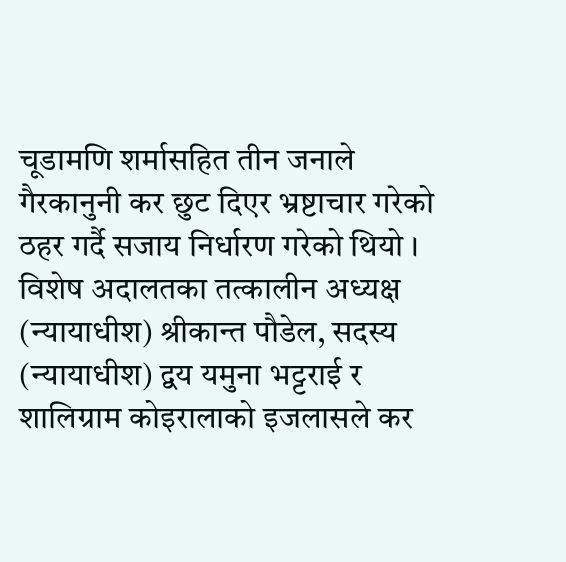चूडामणि शर्मासहित तीन जनाले गैरकानुनी कर छुट दिएर भ्रष्टाचार गरेको ठहर गर्दै सजाय निर्धारण गरेको थियो । विशेष अदालतका तत्कालीन अध्यक्ष (न्यायाधीश) श्रीकान्त पौडेल, सदस्य (न्यायाधीश) द्वय यमुना भट्टराई र शालिग्राम कोइरालाको इजलासले कर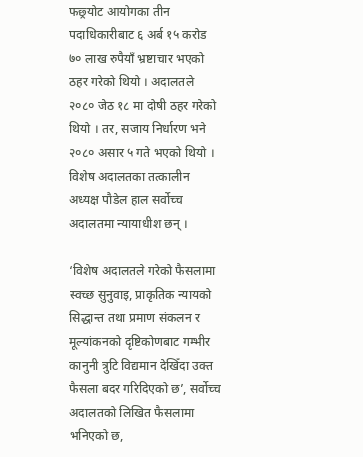फछ्र्योट आयोगका तीन पदाधिकारीबाट ६ अर्ब १५ करोड ७० लाख रुपैयाँ भ्रष्टाचार भएको ठहर गरेको थियो । अदालतले २०८० जेठ १८ मा दोषी ठहर गरेको थियो । तर, सजाय निर्धारण भने २०८० असार ५ गते भएको थियो । विशेष अदालतका तत्कालीन अध्यक्ष पौडेल हाल सर्वोच्च अदालतमा न्यायाधीश छन् ।

‘विशेष अदालतले गरेको फैसलामा स्वच्छ सुनुवाइ, प्राकृतिक न्यायको सिद्धान्त तथा प्रमाण संकलन र मूल्यांकनको दृष्टिकोणबाट गम्भीर कानुनी त्रुटि विद्यमान देखिँदा उक्त फैसला बदर गरिदिएको छ’, सर्वोच्च अदालतको लिखित फैसलामा भनिएको छ,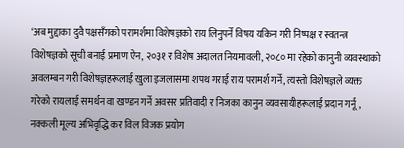‘अब मुद्दाका दुवै पक्षसँगको परामर्शमा विशेषज्ञको राय लिनुपर्ने विषय यकिन गरी निष्पक्ष र स्वतन्त्र विशेषज्ञको सूची बनाई प्रमाण ऐन, २०३१ र विशेष अदालत नियमावली, २०८० मा रहेको कानुनी व्यवस्थाको अवलम्बन गरी विशेषज्ञहरूलाई खुला इजलासमा शपथ गराई राय परामर्श गर्ने, त्यस्तो विशेषज्ञले व्यक्त गरेको रायलाई समर्थन वा खण्डन गर्ने अवसर प्रतिवादी र निजका कानुन व्यवसायीहरूलाई प्रदान गर्नू, नक्कली मूल्य अभिवृद्धि कर विल विजक प्रयोग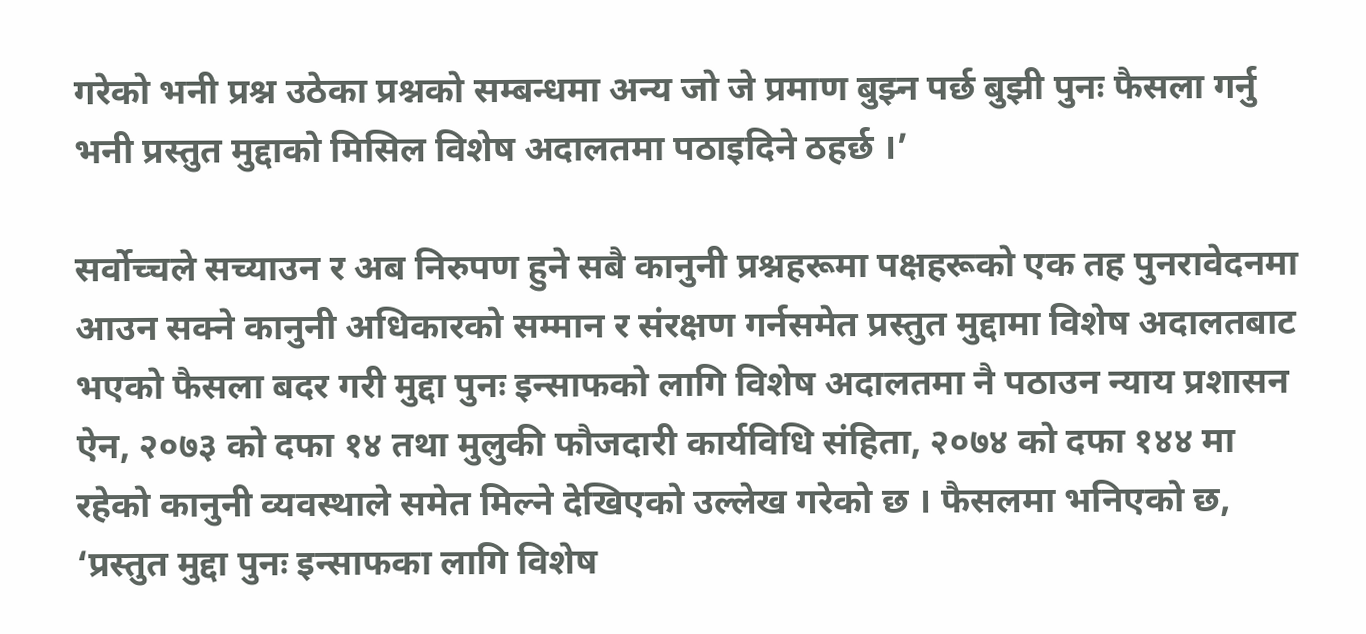गरेको भनी प्रश्न उठेका प्रश्नको सम्बन्धमा अन्य जो जे प्रमाण बुझ्न पर्छ बुझी पुनः फैसला गर्नु भनी प्रस्तुत मुद्दाको मिसिल विशेष अदालतमा पठाइदिने ठहर्छ ।’

सर्वोच्चले सच्याउन र अब निरुपण हुने सबै कानुनी प्रश्नहरूमा पक्षहरूको एक तह पुनरावेदनमा आउन सक्ने कानुनी अधिकारको सम्मान र संरक्षण गर्नसमेत प्रस्तुत मुद्दामा विशेष अदालतबाट भएको फैसला बदर गरी मुद्दा पुनः इन्साफको लागि विशेष अदालतमा नै पठाउन न्याय प्रशासन ऐन, २०७३ को दफा १४ तथा मुलुकी फौजदारी कार्यविधि संहिता, २०७४ को दफा १४४ मा रहेको कानुनी व्यवस्थाले समेत मिल्ने देखिएको उल्लेख गरेको छ । फैसलमा भनिएको छ, ‘प्रस्तुत मुद्दा पुनः इन्साफका लागि विशेष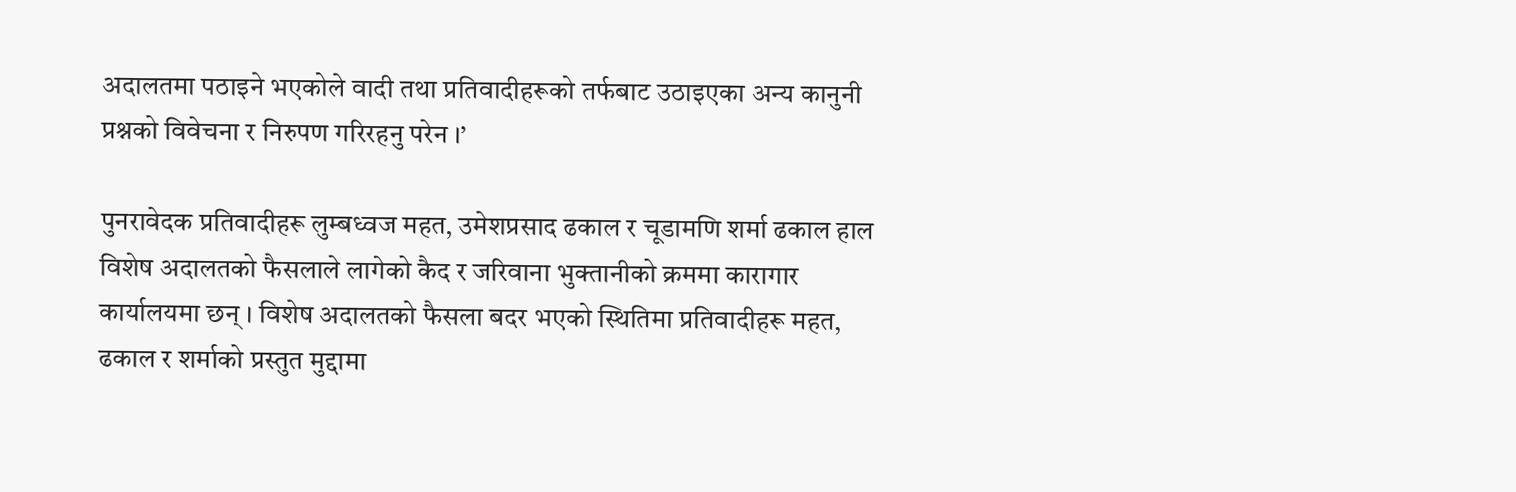अदालतमा पठाइने भएकोले वादी तथा प्रतिवादीहरूको तर्फबाट उठाइएका अन्य कानुनी प्रश्नको विवेचना र निरुपण गरिरहनु परेन ।’

पुनरावेदक प्रतिवादीहरू लुम्बध्वज महत, उमेशप्रसाद ढकाल र चूडामणि शर्मा ढकाल हाल विशेष अदालतको फैसलाले लागेको कैद र जरिवाना भुक्तानीको क्रममा कारागार कार्यालयमा छन् । विशेष अदालतको फैसला बदर भएको स्थितिमा प्रतिवादीहरू महत, ढकाल र शर्माको प्रस्तुत मुद्दामा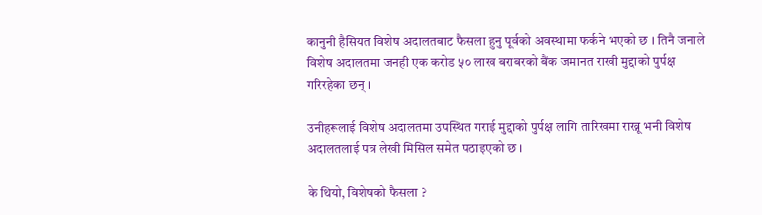कानुनी हैसियत विशेष अदालतबाट फैसला हुनु पूर्वको अवस्थामा फर्कने भएको छ । तिनै जनाले विशेष अदालतमा जनही एक करोड ५० लाख बराबरको बैंक जमानत राखी मुद्दाको पुर्पक्ष गरिरहेका छन् ।

उनीहरूलाई विशेष अदालतमा उपस्थित गराई मुद्दाको पुर्पक्ष लागि तारिखमा राख्नू भनी विशेष अदालतलाई पत्र लेखी मिसिल समेत पठाइएको छ ।

के थियो, विशेषको फैसला ?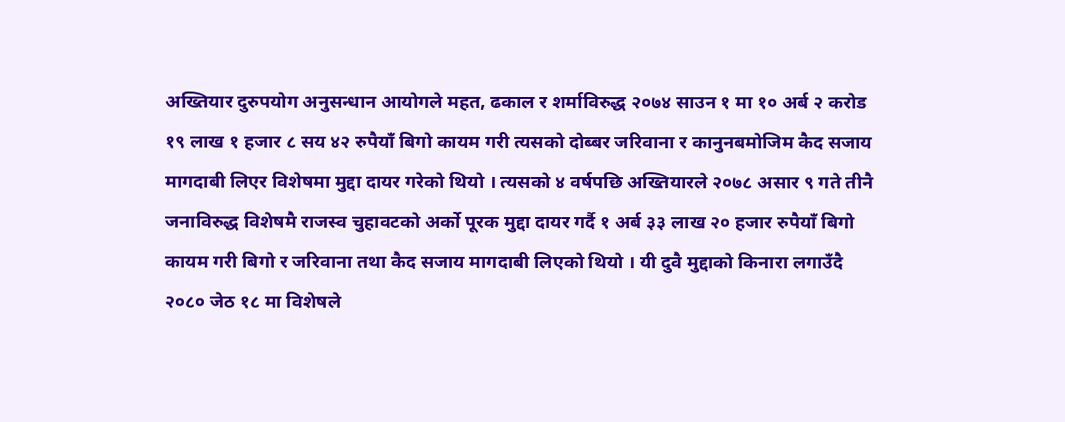अख्तियार दुरुपयोग अनुसन्धान आयोगले महत, ढकाल र शर्माविरुद्ध २०७४ साउन १ मा १० अर्ब २ करोड १९ लाख १ हजार ८ सय ४२ रुपैयाँ बिगो कायम गरी त्यसको दोब्बर जरिवाना र कानुनबमोजिम कैद सजाय मागदाबी लिएर विशेषमा मुद्दा दायर गरेको थियो । त्यसको ४ वर्षपछि अख्तियारले २०७८ असार ९ गते तीनै जनाविरुद्ध विशेषमै राजस्व चुहावटको अर्को पूरक मुद्दा दायर गर्दै १ अर्ब ३३ लाख २० हजार रुपैयाँ बिगो कायम गरी बिगो र जरिवाना तथा कैद सजाय मागदाबी लिएको थियो । यी दुवै मुद्दाको किनारा लगाउँदै २०८० जेठ १८ मा विशेषले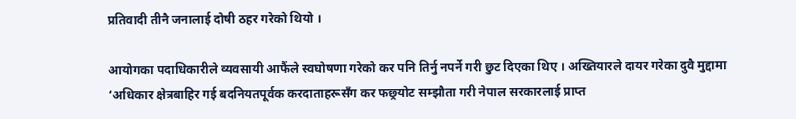प्रतिवादी तीनै जनालाई दोषी ठहर गरेको थियो ।

आयोगका पदाधिकारीले व्यवसायी आफैंले स्वघोषणा गरेको कर पनि तिर्नु नपर्ने गरी छुट दिएका थिए । अख्तियारले दायर गरेका दुवै मुद्दामा ‘अधिकार क्षेत्रबाहिर गई बदनियतपूर्वक करदाताहरूसँग कर फछ्र्योट सम्झौता गरी नेपाल सरकारलाई प्राप्त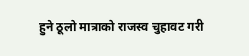हुने ठूलो मात्राको राजस्व चुहावट गरी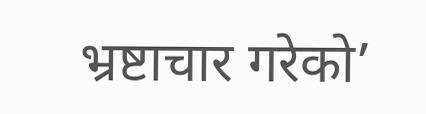भ्रष्टाचार गरेको’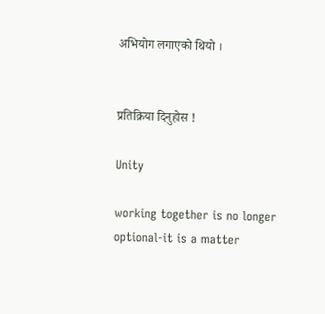अभियोग लगाएको थियो ।


प्रतिक्रिया दिनुहोस !

Unity

working together is no longer optional-it is a matter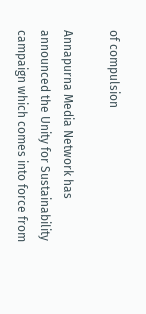of compulsion

Annapurna Media Network has announced the Unity for Sustainability campaign which comes into force from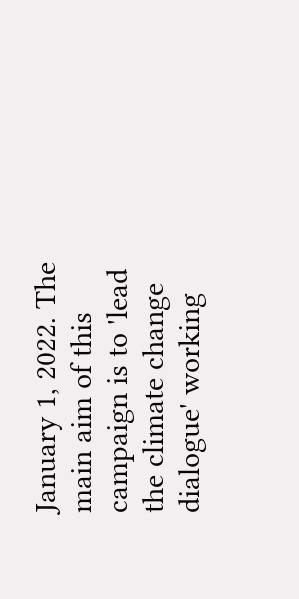January 1, 2022. The main aim of this campaign is to 'lead the climate change dialogue' working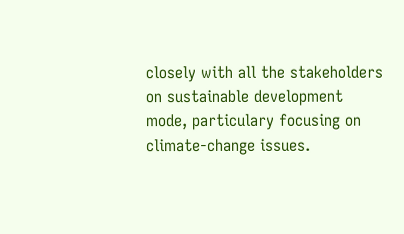closely with all the stakeholders on sustainable development mode, particulary focusing on climate-change issues.